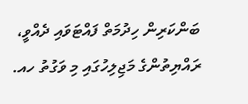ބަންކަރިން ހިދުމަތް ފައްޓަވައި ދެއްވީ، ރައްޔިތުންގެ މަޖިލިހުގައި މި ވަގުތު ހއ.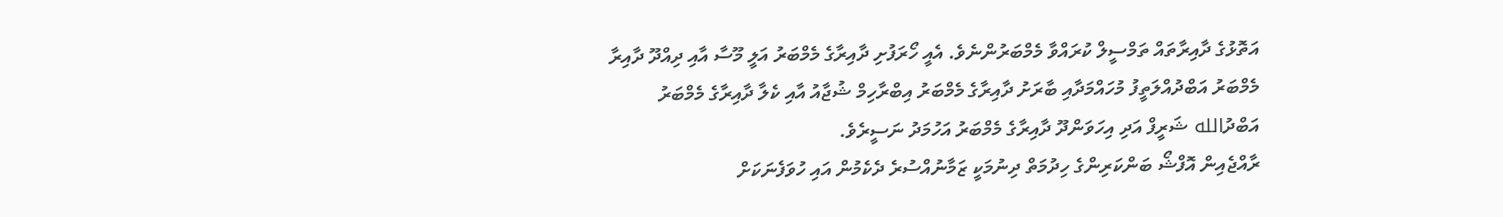އަތޮޅުގެ ދާއިރާތައް ތަމްސީލް ކުރައްވާ މެމްބަރުންނެވެ. އެއީ ހޯރަފުށި ދާއިރާގެ މެމްބަރު އަލީ މޫސާ އާއި ދިއްދޫ ދާއިރާ މެމްބަރު އަބްދުއްލަތީފު މުހައްމަދާއި ބާރަށު ދާއިރާގެ މެމްބަރު އިބްރާހިމް ޝުޖާއު އާއި ކެލާ ދާއިރާގެ މެމްބަރު އަބްދުالله ޝަރީފް އަދި އިހަވަންދޫ ދާއިރާގެ މެމްބަރު އަހުމަދު ނަސީރެވެ.
ރާއްޖެއިން އޮފްޝޯ ބަންކަރިންގެ ހިދުމަތް ދިނުމަކީ ޒަމާނުއްސުރެ ދެކެމުން އައި ހުވަފެނަކަށް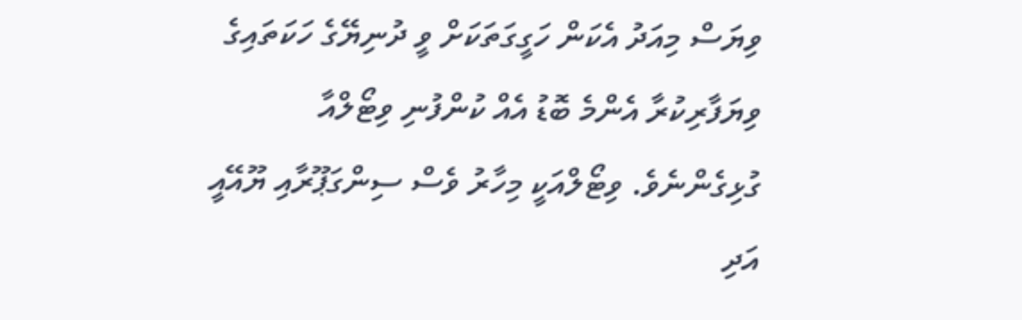ވިޔަސް މިއަދު އެކަން ހަގީގަތަކަށް ވީ ދުނިޔޭގެ ހަކަތައިގެ ވިޔަފާރިކުރާ އެންމެ ބޮޑު އެއް ކުންފުނި ވިޓޯލްއާ ގުޅިގެންނެވެ. ވިޓޯލްއަކީ މިހާރު ވެސް ސިންގަޕޫރާއި ޔޫއޭއީ އަދި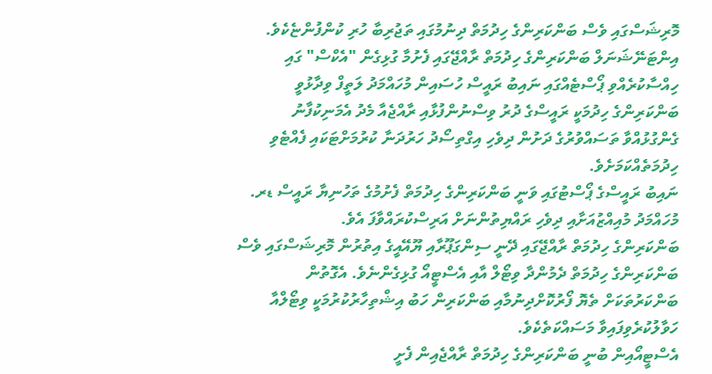މޮރިޝަސްގައި ވެސް ބަންކަރިންގެ ހިދުމަތް ދިނުމުގައި ތަޖުރިބާ ހުރި ކުންފުންޏެކެވެ.
އިންޓަނޭޝަނަލް ބަންކަރިންގެ ހިދުމަތް ރާއްޖޭގައި ފެށުމާ ގުޅިގެން "އެކްސް" ގައި ހިއްސާކުރެއްވި ޕޯސްޓެއްގައި ނައިބު ރައީސް ހުސައިން މުހައްމަދު ލަތީފް ވިދާޅުވީ ބަންކަރިންގެ ހިދުމަކީ ރައީސްގެ ދުރު ވިސްނުންފުޅާއި ރާއްޖެއާ މެދު އެމަނިކުފާނު ގެންގުޅުއްވާ ތަސައްވުރުގެ ދަށުން ދިވެހި އިގްތިސޯދު ހަރުދަނާ ކުރުމަށްޓަކައި ފެއްޓެވި ހިދުމަތެއްކަމަށެވެ.
ނައިބު ރައީސްގެ ޕޯސްޓުގައި ވަނީ ބަންކަރިންގެ ހިދުމަތް ފެށުމުގެ ތަހުނިޔާ ރައީސް ޑރ. މުހައްމަދު މުއިއްޒުއަށާއި ދިވެހި ރައްޔިތުންނަށް އަރިސްކުރައްވާފަ އެވެ.
ބަންކަރިންގެ ހިދުމަތް ރާއްޖޭގައި ދޭނީ ސިންގަޕޫރާއި ޔޫއޭއީގެ އިތުރުން މޮރިޝަސްގައި ވެސް ބަންކަރިންގެ ހިދުމަތް ދެމުންދާ ވިޓޯލް އާއި އެސްޓީއޯ ގުޅިގެންނެވެ. އެގޮތުން ބަންކަރުތަކަށް ތެޔޮ ފޯރުކޮށްދިނުމާއި ބަންކަރިން ހަބު އިޝްތިހާރުކުރުމަކީ ވިޓޯލްއާ ހަވާލުކުރެވިފައިވާ މަސައްކަތެކެވެ.
އެސްޓީއޯއިން ބުނީ ބަންކަރިންގެ ހިދުމަތް ރާއްޖެއިން ފެށީ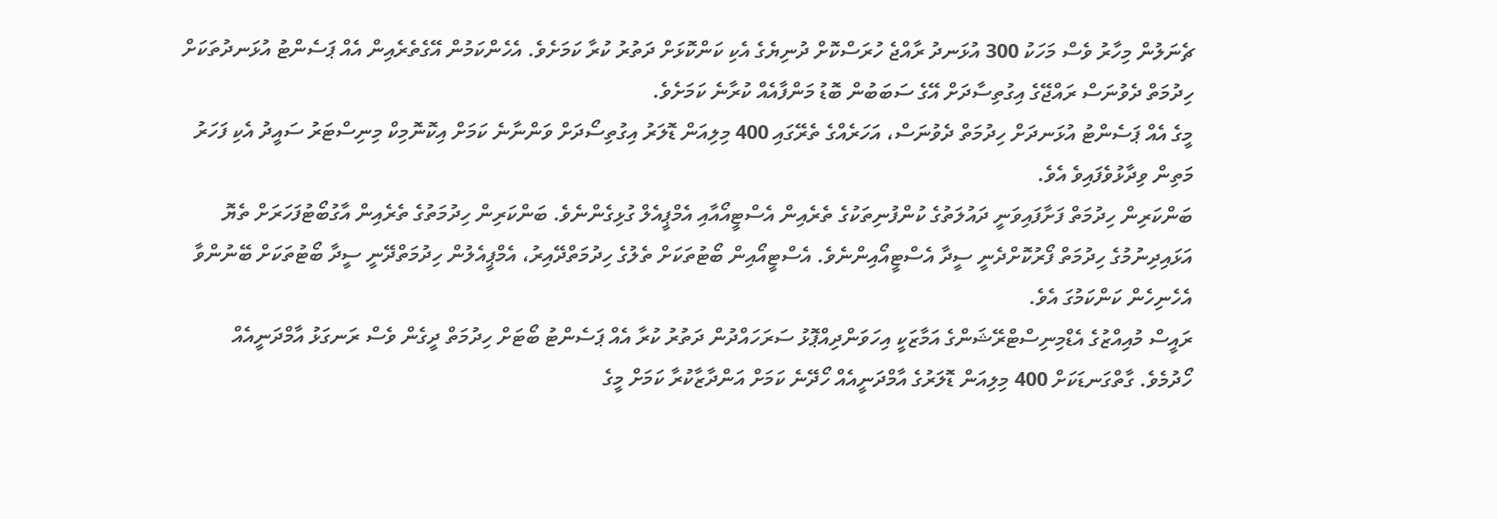ޗެނަލުން މިހާރު ވެސް މަހަކު 300 އުޅަނދު ރާއްޖެ ހުރަސްކޮށް ދުނިޔެގެ އެކި ކަންކޮޅަށް ދަތުރު ކުރާ ކަމަށެވެ. އެހެންކަމުން އޭގެތެރެއިން އެއް ޕަސެންޓު އުޅަނދުތަކަށް ހިދުމަތް ދެވުނަސް ރައްޖޭގެ އިގުތިސާދަށް އޭގެ ސަބަބުން ބޮޑު މަންފާއެއް ކުރާނެ ކަމަށެވެ.
މީގެ އެއް ޕަސެންޓު އުޅަނދަށް ހިދުމަތް ދެވުނަސް، އަހަރެއްގެ ތެރޭގައި 400 މިލިއަން ޑޮލަރު އިގުތިސޯދަށް ވަންނާނެ ކަމަށް އިކޮނޮމިކް މިނިސްޓަރު ސައީދު އެކި ފަހަރު މަތިން ވިދާޅުވެފައިވެ އެވެ.
ބަންކަރިން ހިދުމަތް ފަށާފައިވަނީ ދައުލަތުގެ ކުންފުނިތަކުގެ ތެރެއިން އެސްޓީއޯއާއި އެމްޕީއެލް ގުޅިގެންނެވެ. ބަންކަރިން ހިދުމަތުގެ ތެރެއިން އާގުބޯޓުފަހަރަށް ތެޔޮ އަޅައިދިނުމުގެ ހިދުމަތް ފޯރުކޮށްދެނީ ސީދާ އެސްޓީއޯއިންނެވެ. އެސްޓީއޯއިން ބޯޓުތަކަށް ތެލުގެ ހިދުމަތްދޭއިރު، އެމްޕީއެލުން ހިދުމަތްދޭނީ ސީދާ ބޯޓުތަކަށް ބޭނުންވާ އެހެނިހެން ކަންކަމުގަ އެވެ.
ރައީސް މުއިއްޒުގެ އެޑްމިނިސްޓްރޭޝަންގެ އަމާޒަކީ އިހަވަންދިއްޕޮޅު ސަރަހައްދުން ދަތުރު ކުރާ އެއް ޕަސެންޓު ބޯޓަށް ހިދުމަތް ދީގެން ވެސް ރަނގަޅު އާމްދަނީއެއް ހޯދުމެވެ. ގާތްގަނޑަކަށް 400 މިލިއަން ޑޮލަރުގެ އާމްދަނީއެއް ހޯދޭނެ ކަމަށް އަންދާޒާކުރާ ކަމަށް މީގެ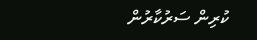ކުރިން ސަރުކާރުން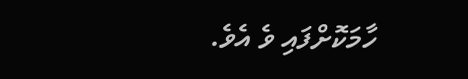ހާމަކޮށްފައި ވެ އެވެ.